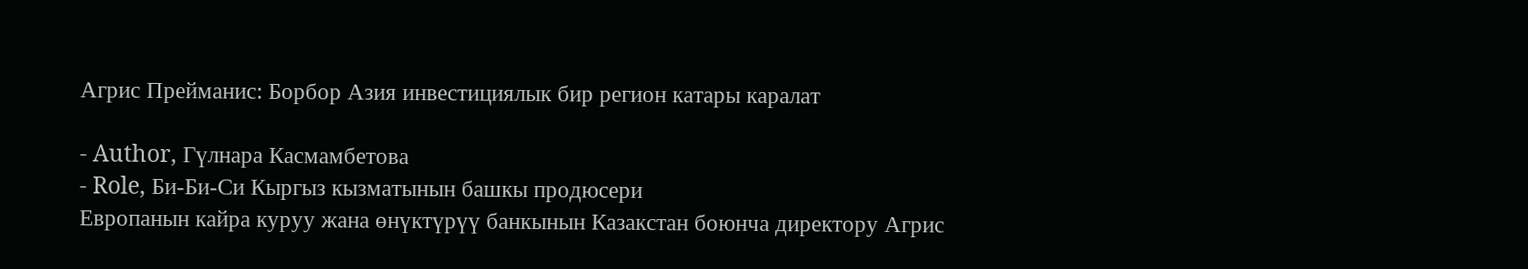Агрис Прейманис: Борбор Азия инвестициялык бир регион катары каралат

- Author, Гүлнара Касмамбетова
- Role, Би-Би-Си Кыргыз кызматынын башкы продюсери
Европанын кайра куруу жана өнүктүрүү банкынын Казакстан боюнча директору Агрис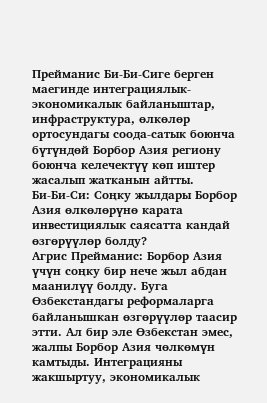Прейманис Би-Би-Сиге берген маегинде интеграциялык-экономикалык байланыштар, инфраструктура, өлкөлөр ортосундагы соода-сатык боюнча бүтүндөй Борбор Азия региону боюнча келечектүү көп иштер жасалып жатканын айтты.
Би-Би-Си: Соңку жылдары Борбор Азия өлкөлөрүнө карата инвестициялык саясатта кандай өзгөрүүлөр болду?
Агрис Прейманис: Борбор Азия үчүн соңку бир нече жыл абдан маанилүү болду. Буга Өзбекстандагы реформаларга байланышкан өзгөрүүлөр таасир этти. Ал бир эле Өзбекстан эмес, жалпы Борбор Азия чөлкөмүн камтыды. Интеграцияны жакшыртуу, экономикалык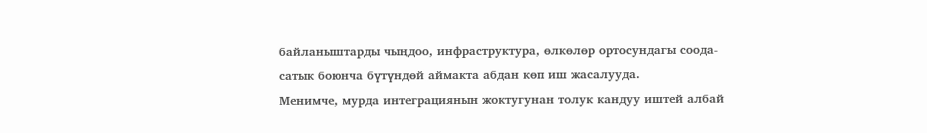байланыштарды чыңдоо, инфраструктура, өлкөлөр ортосундагы соода-сатык боюнча бүтүндөй аймакта абдан көп иш жасалууда.
Менимче, мурда интеграциянын жоктугунан толук кандуу иштей албай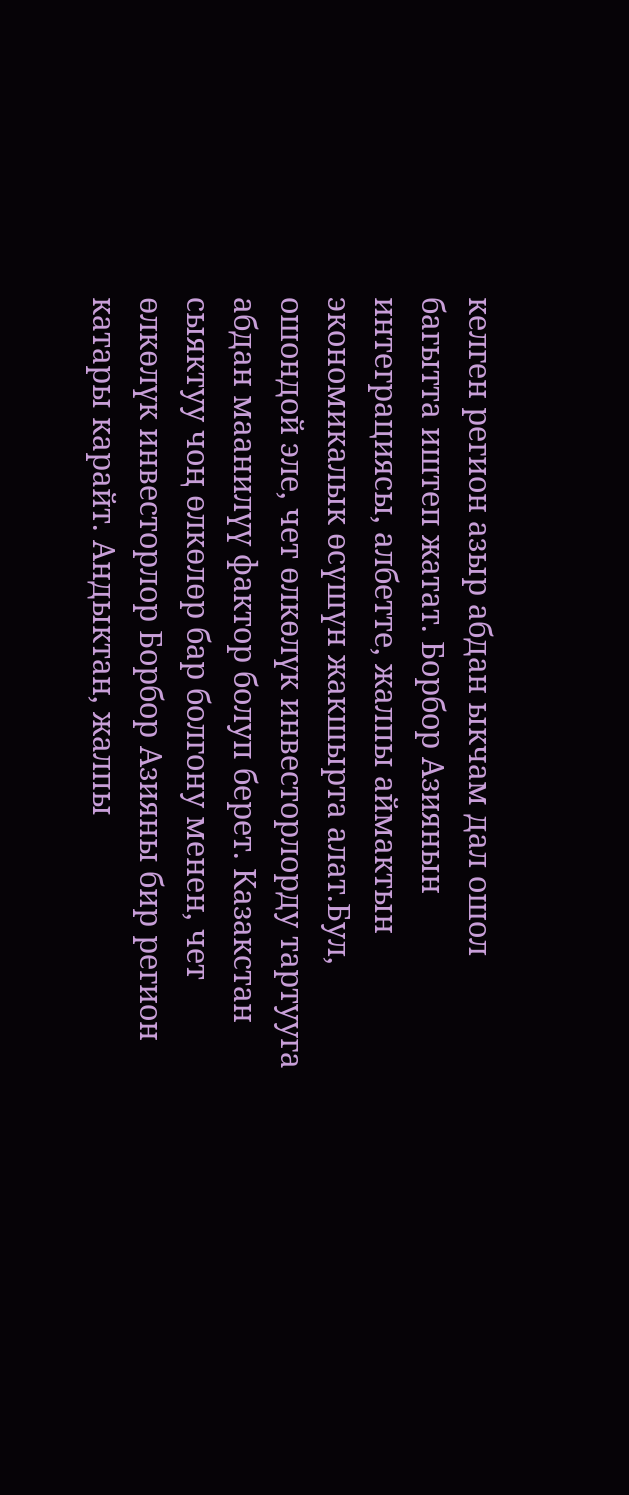келген регион азыр абдан ыкчам дал ошол багытта иштеп жатат. Борбор Азиянын интеграциясы, албетте, жалпы аймактын экономикалык өсүшүн жакшырта алат.Бул, ошондой эле, чет өлкөлүк инвесторлорду тартууга абдан маанилүү фактор болуп берет. Казакстан сыяктуу чоң өлкөлөр бар болгону менен, чет өлкөлүк инвесторлор Борбор Азияны бир регион катары карайт. Андыктан, жалпы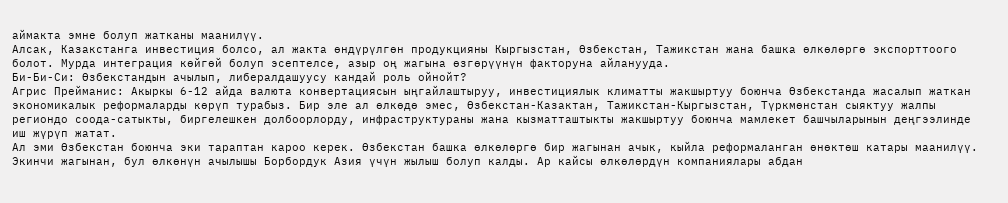аймакта эмне болуп жатканы маанилүү.
Алсак, Казакстанга инвестиция болсо, ал жакта өндүрүлгөн продукцияны Кыргызстан, Өзбекстан, Тажикстан жана башка өлкөлөргө экспорттоого болот. Мурда интеграция көйгөй болуп эсептелсе, азыр оң жагына өзгөрүүнүн факторуна айланууда.
Би-Би-Си: Өзбекстандын ачылып, либералдашуусу кандай роль ойнойт?
Агрис Прейманис: Акыркы 6-12 айда валюта конвертациясын ыңгайлаштыруу, инвестициялык климатты жакшыртуу боюнча Өзбекстанда жасалып жаткан экономикалык реформаларды көрүп турабыз. Бир эле ал өлкөдө эмес, Өзбекстан-Казактан, Тажикстан-Кыргызстан, Түркмөнстан сыяктуу жалпы региондо соода-сатыкты, биргелешкен долбоорлорду, инфраструктураны жана кызматташтыкты жакшыртуу боюнча мамлекет башчыларынын деңгээлинде иш жүрүп жатат.
Ал эми Өзбекстан боюнча эки тараптан кароо керек. Өзбекстан башка өлкөлөргө бир жагынан ачык, кыйла реформаланган өнөктөш катары маанилүү. Экинчи жагынан, бул өлкөнүн ачылышы Борбордук Азия үчүн жылыш болуп калды. Ар кайсы өлкөлөрдүн компаниялары абдан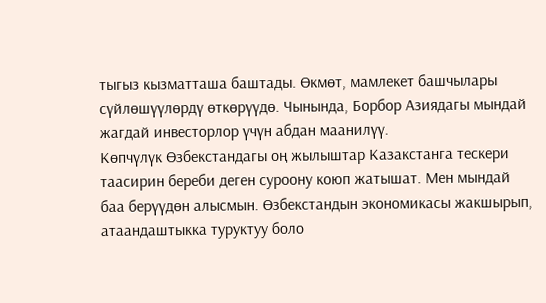тыгыз кызматташа баштады. Өкмөт, мамлекет башчылары сүйлөшүүлөрдү өткөрүүдө. Чынында, Борбор Азиядагы мындай жагдай инвесторлор үчүн абдан маанилүү.
Көпчүлүк Өзбекстандагы оң жылыштар Казакстанга тескери таасирин береби деген суроону коюп жатышат. Мен мындай баа берүүдөн алысмын. Өзбекстандын экономикасы жакшырып, атаандаштыкка туруктуу боло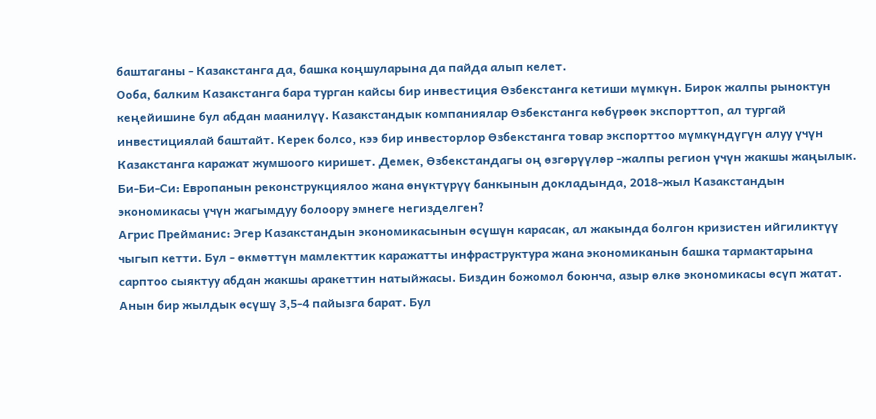баштаганы - Казакстанга да, башка коңшуларына да пайда алып келет.
Ооба, балким Казакстанга бара турган кайсы бир инвестиция Өзбекстанга кетиши мүмкүн. Бирок жалпы рыноктун кеңейишине бул абдан маанилүү. Казакстандык компаниялар Өзбекстанга көбүрөөк экспорттоп, ал тургай инвестициялай баштайт. Керек болсо, кээ бир инвесторлор Өзбекстанга товар экспорттоо мүмкүндүгүн алуу үчүн Казакстанга каражат жумшоого киришет. Демек, Өзбекстандагы оң өзгөрүүлөр -жалпы регион үчүн жакшы жаңылык.
Би-Би-Си: Европанын реконструкциялоо жана өнүктүрүү банкынын докладында, 2018-жыл Казакстандын экономикасы үчүн жагымдуу болоору эмнеге негизделген?
Агрис Прейманис: Эгер Казакстандын экономикасынын өсүшүн карасак, ал жакында болгон кризистен ийгиликтүү чыгып кетти. Бул - өкмөттүн мамлекттик каражатты инфраструктура жана экономиканын башка тармактарына сарптоо сыяктуу абдан жакшы аракеттин натыйжасы. Биздин божомол боюнча, азыр өлкө экономикасы өсүп жатат. Анын бир жылдык өсүшү 3,5-4 пайызга барат. Бул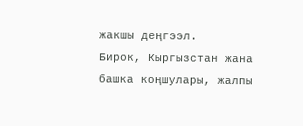жакшы деңгээл.
Бирок, Кыргызстан жана башка коңшулары, жалпы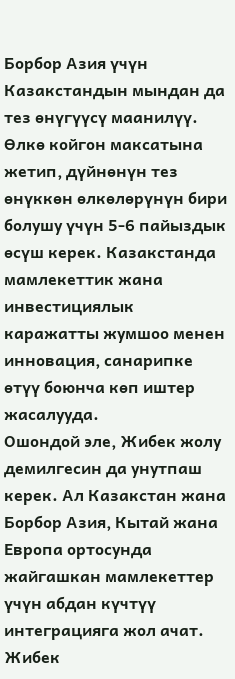Борбор Азия үчүн Казакстандын мындан да тез өнүгүүсү маанилүү. Өлкө койгон максатына жетип, дүйнөнүн тез өнүккөн өлкөлөрүнүн бири болушу үчүн 5-6 пайыздык өсүш керек. Казакстанда мамлекеттик жана инвестициялык каражатты жумшоо менен инновация, санарипке өтүү боюнча көп иштер жасалууда.
Ошондой эле, Жибек жолу демилгесин да унутпаш керек. Ал Казакстан жана Борбор Азия, Кытай жана Европа ортосунда жайгашкан мамлекеттер үчүн абдан күчтүү интеграцияга жол ачат. Жибек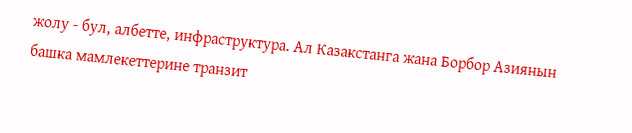жолу - бул, албетте, инфраструктура. Ал Казакстанга жана Борбор Азиянын башка мамлекеттерине транзит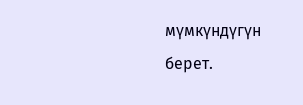мүмкүндүгүн берет.